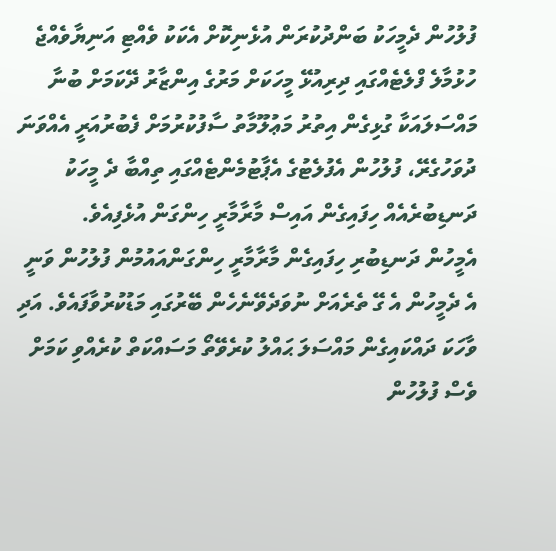ފުލުހުން ދެމީހަކު ބަންދުކުރަން އުޅެނިކޮށް އެކަކު ވެއްޓި އަނިޔާވެއްޖެ
ހުޅުމާލެ ފްލެޓެއްގައި ދިރިއުޅޭ މީހަކަށް މަރުގެ އިންޒާރު ދޭކަމަށް ބުނާ މައްސަލައަކާ ގުޅިގެން އިތުރު މަޢުލޫމާތު ސާފުކުރުމަށް ފެބުރުއަރީ އެއްވަނަ ދުވަހުގެރޭ، ފުލުހުން އެފުލެޓުގެ އެޕާޓުމެންޓެއްގައި ތިއްބާ ދެ މީހަކު ދަނޑިބުރެއެއް ހިފައިގެން އައިސް މާރާމާރީ ހިންގަން އުޅެފިއެވެ.
އެމީހުން ދަނޑިބުރި ހިފައިގެން މާރާމާރީ ހިންގަންއައުމުން ފުލުހުން ވަނީ އެ ދެމީހުން އެ ގޭ ތެރެއަށް ނުވަދެވޭނެހެން ބޭރުގައި މަޑުކުރުވާފައެވެ. އަދި ވާހަކަ ދައްކައިގެން މައްސަލަ ޙައްލު ކުރެވޭތޯ މަސައްކަތް ކުރެއްވި ކަމަށް ވެސް ފުލުހުން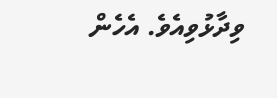ވިދާޅުވިއެވެ. އެހެން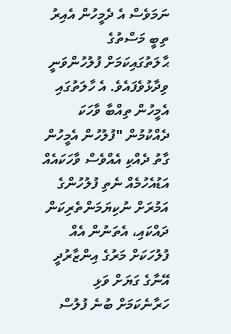ނަމަވެސް އެ ދެމީހުން އެއިރު ތިބީ މަސްތުގެ ޙާލަތުގައިކަމަށް ފުލުހުންވަނީ ވިދާޅުވެފައެވެ. އެ ހާލަތުގައި އެމީހުން ތިއްބާ ވާހަކަ ދެއްކުމުން "ފުލުހުން އެމީހުން ގާތު ދެއްކި އެއްވެސް ވާހަކައެއް އަޑުއެހުމެއް ނެތި ފުލުހުންގެ އަމުރަށް ނުކިޔަމަންތެރިކަން ދައްކައި، އެތަނުން އެއް ފުލުހަކަށް މަރުގެ އިންޒާރުދީ އޭނާގެ ގަޔަށް ވަޅި ހަރާނެކަމަށް ބުނެ ފުލުސް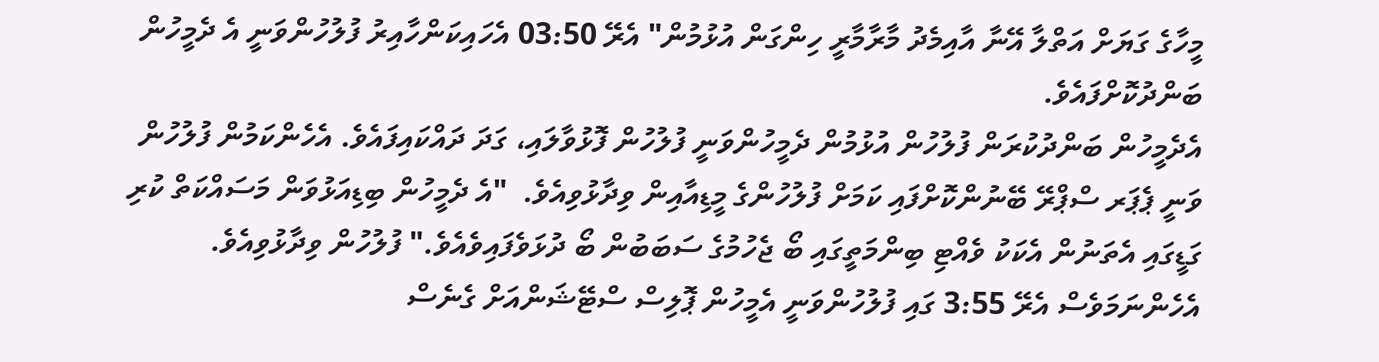މީހާގެ ގަޔަށް އަތްލާ އޭނާ އާއިމެދު މާރާމާރީ ހިންގަން އުޅުމުން" އެރޭ 03:50 އެހައިކަންހާއިރު ފުލުހުންވަނީ އެ ދެމީހުން ބަންދުކޮށްފައެވެ.
އެދެމީހުން ބަންދުކުރަން ފުލުހުން އުޅުމުން ދެމީހުންވަނީ ފުލުހުން ފޮޅުވާލައި، ގަދަ ދައްކައިފައެވެ. އެހެންކަމުން ފުލުހުން ވަނީ ޕެޕަރ ސްޕްރޭ ބޭނުންކޮށްފައި ކަމަށް ފުލުހުންގެ މީޑިއާއިން ވިދާޅުވިއެވެ.  "އެ ދެމީހުން ބިޑިއަޅުވަން މަސައްކަތް ކުރި ގަޑީގައި އެތަނުން އެކަކު ވެއްޓި ބިންމަތީގައި ބޯ ޖެހުމުގެ ސަބަބުން ބޯ ދުޅަވެފައިވެއެވެ." ފުލުހުން ވިދާޅުވިއެވެ.
އެހެންނަމަވެސް އެރޭ 3:55 ގައި ފުލުހުންވަނީ އެމީހުން ޕޮލިސް ސްޓޭޝަންއަށް ގެނެސް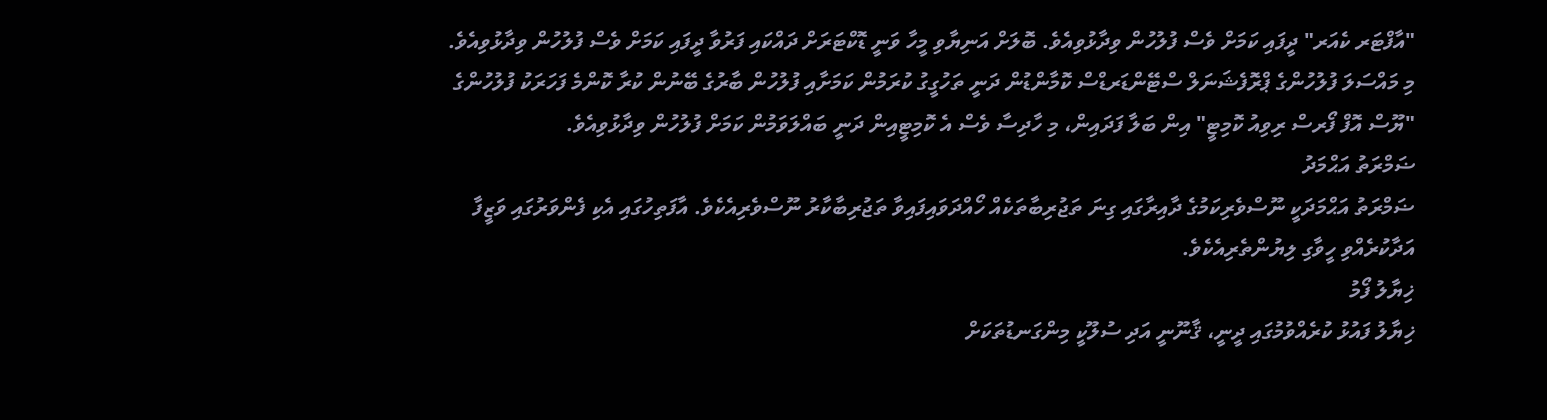"އާފްޓަރ ކެއަރ" ދީފައި ކަމަށް ވެސް ފުލުހުން ވިދާޅުވިއެވެ. ބޮލަށް އަނިޔާވި މީހާ ވަނީ ޑޮކްޓަރަށް ދައްކައި ފަރުވާ ދީފައި ކަމަށް ވެސް ފުލުހުން ވިދާޅުވިއެވެ.
މި މައްސަލަ ފުލުހުންގެ ޕްރޮފެޝަނަލް ސްޓޭންޑަރޑްސް ކޮމާންޑުން ދަނީ ތަހުގީގު ކުރަމުން ކަމަށާއި ފުލުހުން ބާރުގެ ބޭނުން ކުރާ ކޮންމެ ފަހަރަކު ފުލުހުންގެ "ޔޫސް އޮފް ފޯރސް ރިވިއު ކޮމިޓީ" އިން ބަލާ ފަދައިން، މި ހާދިސާ ވެސް އެ ކޮމިޓީއިން ދަނީ ބައްލަވަމުން ކަމަށް ފުލުހުން ވިދާޅުވިއެވެ.
ޟަމްރަތު އަޙްމަދު
ޟަމްރަތު އަޙްމަދަކީ ނޫސްވެރިކަމުގެ ދާއިރާގައި ގިނަ ތަޖުރިބާތަކެއް ހޯއްދަވައިފައިވާ ތަޖުރިބާކާރު ނޫސްވެރިއެކެވެ. އާފަތިހުގައި އެކި ފެންވަރުގައި ވަޒީފާ އަދާކުރެއްވި ހީވާގި ލިޔުންތެރިއެކެވެ.
ޚިޔާލު ފޯމު
ޚިޔާލު ފައުޅު ކުރެއްވުމުގައި ދީނީ، ޤާނޫނީ އަދި ސުލޫކީ މިންގަނޑުތަކަށް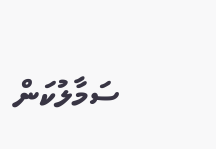ސަމާލުކަން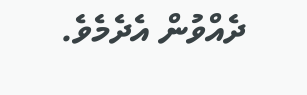ދެއްވުން އެދެމެވެ.